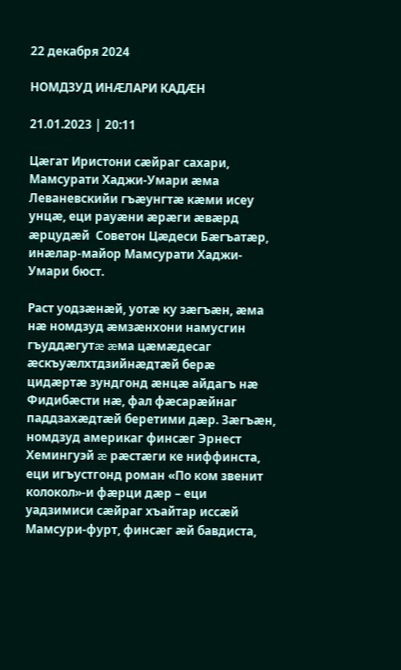22 декабря 2024

НОМДЗУД ИНÆЛАРИ КАДÆН

21.01.2023 | 20:11

Цæгат Иристони сæйраг сахари, Мамсурати Хаджи-Умари æма Леваневскийи гъæунгтæ кæми исеу унцæ, еци рауæни æрæги æвæрд æрцудæй  Советон Цæдеси Бæгъатæр, инæлар-майор Мамсурати Хаджи-Умари бюст.

Раст уодзæнæй, уотæ ку зæгъæн, æма нæ номдзуд æмзæнхони намусгин гъуддæгутæ æма цæмæдесаг æскъуæлхтдзийнæдтæй берæ цидæртæ зундгонд æнцæ айдагъ нæ Фидибæсти нæ, фал фæсарæйнаг паддзахæдтæй беретими дæр. Зæгъæн, номдзуд америкаг финсæг Эрнест Хемингуэй æ рæстæги ке ниффинста, еци игъустгонд роман «По ком звенит колокол»-и фæрци дæр – еци уадзимиси сæйраг хъайтар иссæй Мамсури-фурт, финсæг æй бавдиста,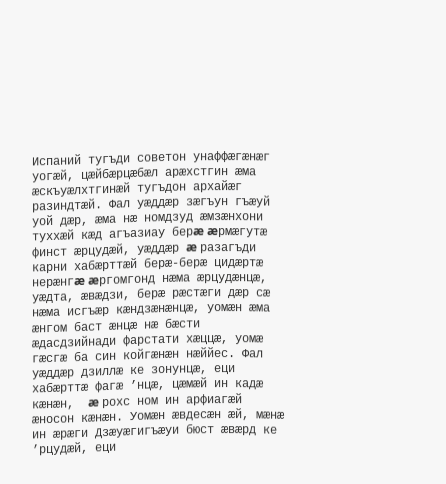Испаний тугъди советон унаффæгæнæг уогæй, цæйбæрцæбæл арæхстгин æма æскъуæлхтгинæй тугъдон архайæг разиндтæй. Фал уæддæр зæгъун гъæуй уой дæр, æма нæ номдзуд æмзæнхони туххæй кæд агъазиау берæ æрмæгутæ финст æрцудæй, уæддæр æ разагъди карни хабæрттæй берæ-берæ цидæртæ нерæнгæ æргомгонд нæма æрцудæнцæ, уæдта, æвæдзи, берæ рæстæги дæр сæ нæма исгъæр кæндзæнæнцæ, уомæн æма æнгом баст æнцæ нæ бæсти æдасдзийнади фарстати хæццæ, уомæ гæсгæ ба син койгæнæн нæййес. Фал уæддæр дзиллæ ке зонунцæ, еци хабæрттæ фагæ ’нцæ, цæмæй ин кадæ кæнæн,  æ рохс ном ин арфиагæй æносон кæнæн. Уомæн æвдесæн æй, мæнæ ин æрæги Дзæуæгигъæуи бюст æвæрд ке ’рцудæй, еци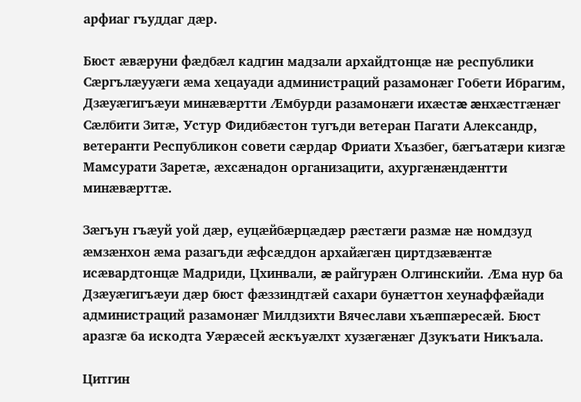арфиаг гъуддаг дæр.

Бюст æвæруни фæдбæл кадгин мадзали архайдтонцæ нæ республики Сæргълæууæги æма хецауади администраций разамонæг Гобети Ибрагим, Дзæуæгигъæуи минæвæртти Æмбурди разамонæги ихæстæ æнхæстгæнæг Сæлбити Зитæ, Устур Фидибæстон тугъди ветеран Пагати Александр, ветеранти Республикон совети сæрдар Фриати Хъазбег, бæгъатæри кизгæ Мамсурати Заретæ, æхсæнадон организацити, ахургæнæндæнтти минæвæрттæ.

Зæгъун гъæуй уой дæр, еуцæйбæрцæдæр рæстæги размæ нæ номдзуд æмзæнхон æма разагъди æфсæддон архайæгæн циртдзæвæнтæ исæвардтонцæ Мадриди, Цхинвали, æ райгурæн Олгинскийи. Æма нур ба Дзæуæгигъæуи дæр бюст фæззиндтæй сахари бунæттон хеунаффæйади администраций разамонæг Милдзихти Вячеслави хъæппæресæй. Бюст аразгæ ба искодта Уæрæсей æскъуæлхт хузæгæнæг Дзукъати Никъала.

Цитгин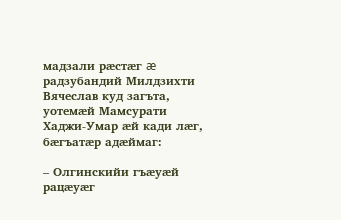мадзали рæстæг æ радзубандий Милдзихти Вячеслав куд загъта, уотемæй Мамсурати Хаджи-Умар æй кади лæг, бæгъатæр адæймаг:

– Олгинскийи гъæуæй рацæуæг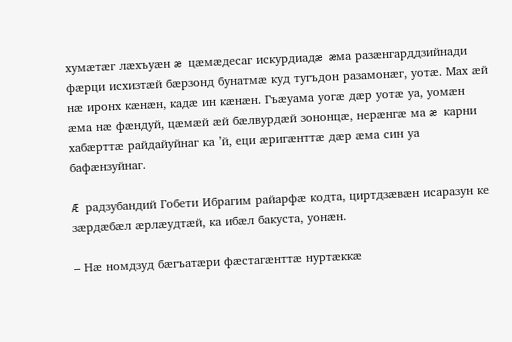хумæтæг лæхъуæн æ цæмæдесаг искурдиадæ æма разæнгарддзийнади фæрци исхизтæй бæрзонд бунатмæ куд тугъдон разамонæг, уотæ. Мах æй нæ иронх кæнæн, кадæ ин кæнæн. Гъæуама уогæ дæр уотæ уа, уомæн æма нæ фæндуй, цæмæй æй бæлвурдæй зононцæ, нерæнгæ ма æ карни хабæрттæ райдайуйнаг ка ’й, еци æригæнттæ дæр æма син уа бафæнзуйнаг.

Æ радзубандий Гобети Ибрагим райарфæ кодта, циртдзæвæн исаразун ке зæрдæбæл æрлæудтæй, ка ибæл бакуста, уонæн.

– Нæ номдзуд бæгъатæри фæстагæнттæ нуртæккæ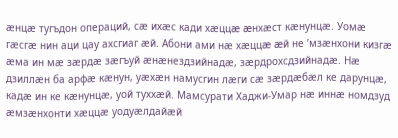æнцæ тугъдон операций, сæ ихæс кади хæццæ æнхæст кæнунцæ. Уомæ гæсгæ нин аци цау ахсгиаг æй. Абони ами нæ хæццæ æй не ’мзæнхони кизгæ æма ин мæ зæрдæ зæгъуй æнæнездзийнадæ, зæрдрохсдзийнадæ. Нæ дзиллæн ба арфæ кæнун, уæхæн намусгин лæги сæ зæрдæбæл ке дарунцæ, кадæ ин ке кæнунцæ, уой туххæй. Мамсурати Хаджи-Умар нæ иннæ номдзуд æмзæнхонти хæццæ уодуæлдайæй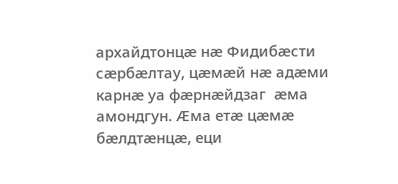архайдтонцæ нæ Фидибæсти сæрбæлтау, цæмæй нæ адæми карнæ уа фæрнæйдзаг  æма амондгун. Æма етæ цæмæ бæлдтæнцæ, еци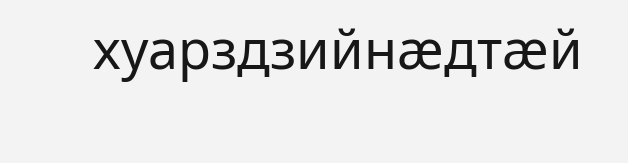хуарздзийнæдтæй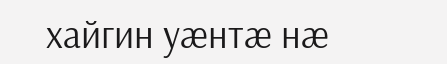хайгин уæнтæ нæ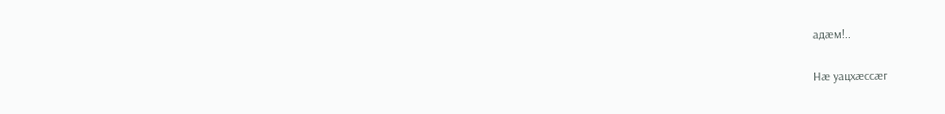адæм!..

Нæ уацхæссæг